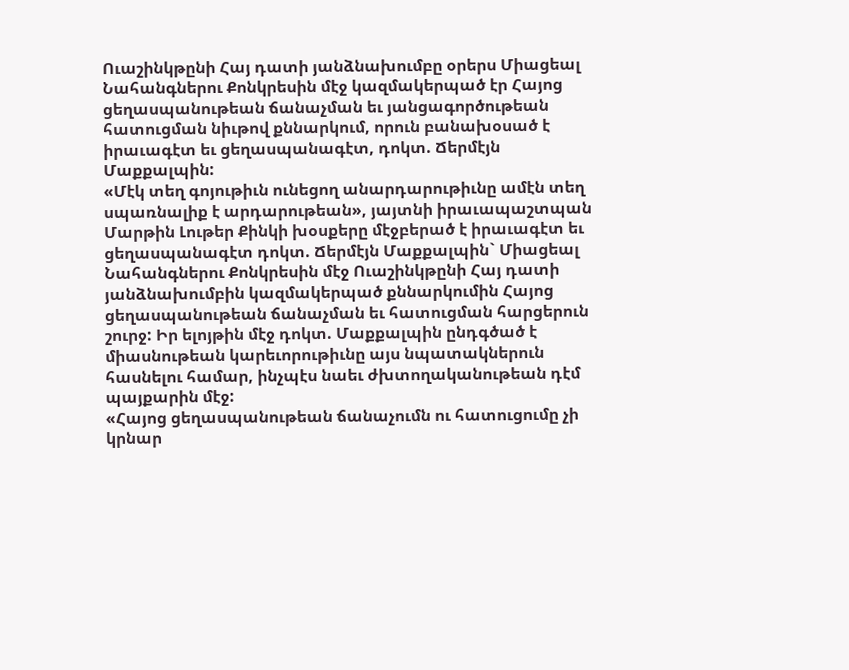Ուաշինկթընի Հայ դատի յանձնախումբը օրերս Միացեալ Նահանգներու Քոնկրեսին մէջ կազմակերպած էր Հայոց ցեղասպանութեան ճանաչման եւ յանցագործութեան հատուցման նիւթով քննարկում, որուն բանախօսած է իրաւագէտ եւ ցեղասպանագէտ, դոկտ. Ճերմէյն Մաքքալպին:
«Մէկ տեղ գոյութիւն ունեցող անարդարութիւնը ամէն տեղ սպառնալիք է արդարութեան», յայտնի իրաւապաշտպան Մարթին Լութեր Քինկի խօսքերը մէջբերած է իրաւագէտ եւ ցեղասպանագէտ դոկտ. Ճերմէյն Մաքքալպին` Միացեալ Նահանգներու Քոնկրեսին մէջ Ուաշինկթընի Հայ դատի յանձնախումբին կազմակերպած քննարկումին Հայոց ցեղասպանութեան ճանաչման եւ հատուցման հարցերուն շուրջ: Իր ելոյթին մէջ դոկտ. Մաքքալպին ընդգծած է միասնութեան կարեւորութիւնը այս նպատակներուն հասնելու համար, ինչպէս նաեւ ժխտողականութեան դէմ պայքարին մէջ:
«Հայոց ցեղասպանութեան ճանաչումն ու հատուցումը չի կրնար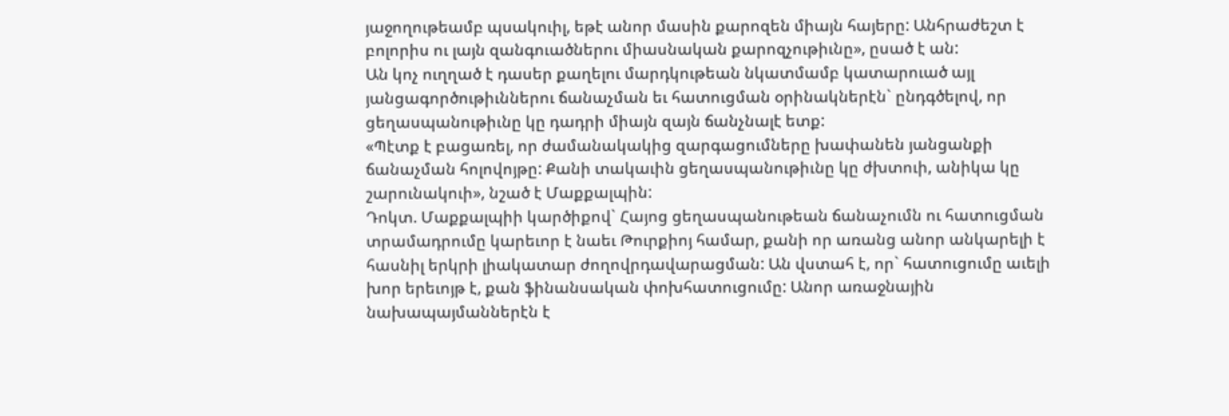յաջողութեամբ պսակուիլ, եթէ անոր մասին քարոզեն միայն հայերը: Անհրաժեշտ է բոլորիս ու լայն զանգուածներու միասնական քարոզչութիւնը», ըսած է ան:
Ան կոչ ուղղած է դասեր քաղելու մարդկութեան նկատմամբ կատարուած այլ յանցագործութիւններու ճանաչման եւ հատուցման օրինակներէն` ընդգծելով, որ ցեղասպանութիւնը կը դադրի միայն զայն ճանչնալէ ետք:
«Պէտք է բացառել, որ ժամանակակից զարգացումները խափանեն յանցանքի ճանաչման հոլովոյթը: Քանի տակաւին ցեղասպանութիւնը կը ժխտուի, անիկա կը շարունակուի», նշած է Մաքքալպին:
Դոկտ. Մաքքալպիի կարծիքով` Հայոց ցեղասպանութեան ճանաչումն ու հատուցման տրամադրումը կարեւոր է նաեւ Թուրքիոյ համար, քանի որ առանց անոր անկարելի է հասնիլ երկրի լիակատար ժողովրդավարացման: Ան վստահ է, որ` հատուցումը աւելի խոր երեւոյթ է, քան ֆինանսական փոխհատուցումը: Անոր առաջնային նախապայմաններէն է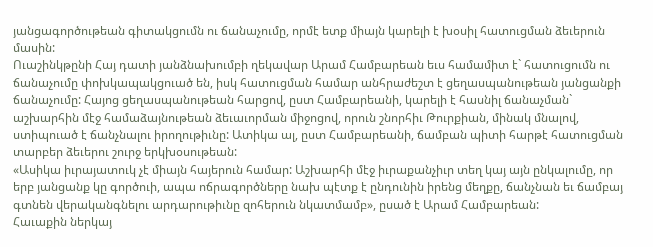յանցագործութեան գիտակցումն ու ճանաչումը, որմէ ետք միայն կարելի է խօսիլ հատուցման ձեւերուն մասին:
Ուաշինկթընի Հայ դատի յանձնախումբի ղեկավար Արամ Համբարեան եւս համամիտ է` հատուցումն ու ճանաչումը փոխկապակցուած են, իսկ հատուցման համար անհրաժեշտ է ցեղասպանութեան յանցանքի ճանաչումը: Հայոց ցեղասպանութեան հարցով, ըստ Համբարեանի, կարելի է հասնիլ ճանաչման` աշխարհին մէջ համաձայնութեան ձեւաւորման միջոցով, որուն շնորհիւ Թուրքիան, մինակ մնալով, ստիպուած է ճանչնալու իրողութիւնը: Ատիկա ալ, ըստ Համբարեանի, ճամբան պիտի հարթէ հատուցման տարբեր ձեւերու շուրջ երկխօսութեան:
«Ասիկա իւրայատուկ չէ միայն հայերուն համար: Աշխարհի մէջ իւրաքանչիւր տեղ կայ այն ընկալումը, որ երբ յանցանք կը գործուի, ապա ոճրագործները նախ պէտք է ընդունին իրենց մեղքը, ճանչնան եւ ճամբայ գտնեն վերականգնելու արդարութիւնը զոհերուն նկատմամբ», ըսած է Արամ Համբարեան:
Հաւաքին ներկայ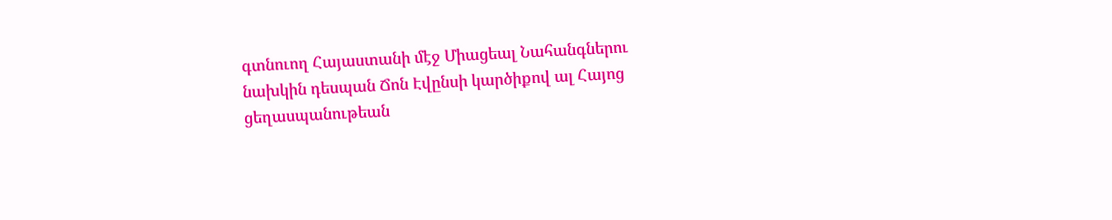գտնուող Հայաստանի մէջ Միացեալ Նահանգներու նախկին դեսպան Ճոն Էվընսի կարծիքով ալ Հայոց ցեղասպանութեան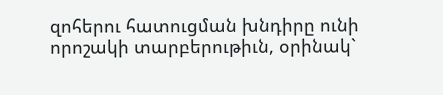զոհերու հատուցման խնդիրը ունի որոշակի տարբերութիւն, օրինակ`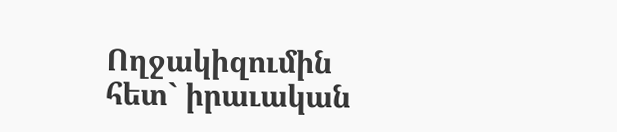Ողջակիզումին հետ` իրաւական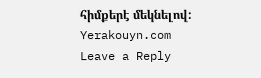հիմքերէ մեկնելով:
Yerakouyn.com
Leave a Reply